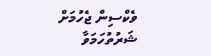ވެކްސިން ޖެހުމަށް ޝަރުތުހަމަވާ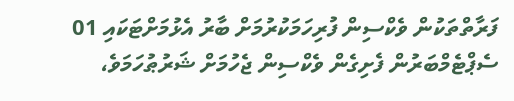ފަރާތްތަކުން ވެކްސިން ފުރިހަމަކުރުމަށް ބާރު އެޅުމަށްޓަކައި 01 ސެޕްޓެމްބަރުން ފެށިގެން ވެކްސިން ޖެހުމަށް ޝަރުޠުހަމަވެ،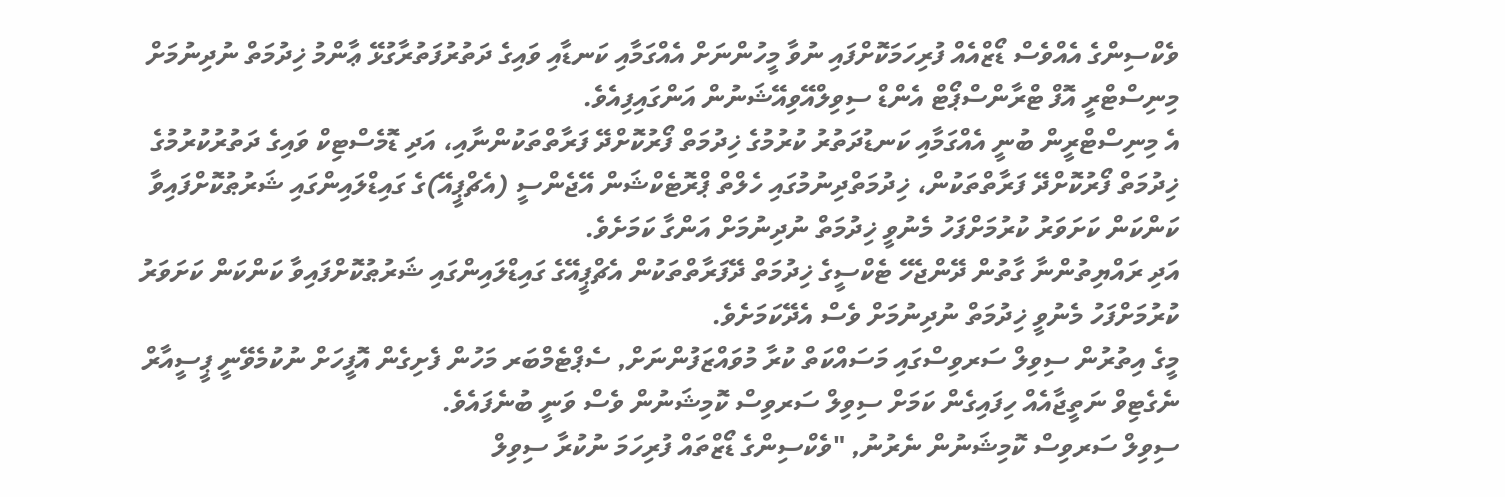ވެކްސިންގެ އެއްވެސް ޑޯޒްއެއް ފުރިހަމަކޮށްފައި ނުވާ މީހުންނަށް އެއްގަމާއި ކަނޑާއި ވައިގެ ދަތުރުފަތުރާގުޅޭ ޢާންމު ޚިދުމަތް ނުދިނުމަށް މިނިސްޓްރީ އޮފް ޓްރާންސްޕޯޓް އެންޑް ސިވިލްއޭވިއޭޝަނުން އަންގައިފިއެވެ.
އެ މިނިސްޓްރީން ބުނީ އެއްގަމާއި ކަނޑުދަތުރު ކުރުމުގެ ޚިދުމަތް ފޯރުކޮށްދޭ ފަރާތްތަކުންނާއި، އަދި ޑޮމެސްޓިކް ވައިގެ ދަތުރުކުރުމުގެ ޚިދުމަތް ފޯރުކޮށްދޭ ފަރާތްތަކުން، ޚިދުމަތްދިނުމުގައި ހެލްތް ޕްރޮޓެކްޝަން އޭޖެންސީ (އެޗްޕީއޭ)ގެ ގައިޑްލައިންގައި ޝަރުޠުކޮށްފައިވާ ކަންކަން ކަށަވަރު ކުރުމަށްފަހު މެނުވީ ޚިދުމަތް ނުދިނުމަށް އަންގާ ކަމަށެވެ.
އަދި ރައްޔިތުންނާ ގާތުން ދޭންޖެހޭ ޓެކްސީގެ ޚިދުމަތް ދޭފަރާތްތަކުން އެޗްޕީއޭގެ ގައިޑްލައިންގައި ޝަރުޠުކޮށްފައިވާ ކަންކަން ކަށަވަރު ކުރުމަށްފަހު މެނުވީ ޚިދުމަތް ނުދިނުމަށް ވެސް އެދޭކަމަށެވެ.
މީގެ އިތުރުން ސިވިލް ސަރވިސްގައި މަސައްކަތް ކުރާ މުވައްޒަފުންނަށް, ސެޕްޓެމްބަރ މަހުން ފެށިގެން އޮފީހަށް ނުކުމެވޭނީ ޕީސީއާރް ނެގެޓިވް ނަތީޖާއެއް ހިފައިގެން ކަމަށް ސިވިލް ސަރވިސް ކޮމިޝަނުން ވެސް ވަނީ ބުނެފައެވެ.
ސިވިލް ސަރވިސް ކޮމިޝަނުން ނެރުނު, "ވެކްސިންގެ ޑޯޒްތައް ފުރިހަމަ ނުކުރާ ސިވިލް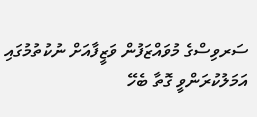ސަރވިސްގެ މުވައްޒަފުން ވަޒީފާއަށް ނުކުތުމުގައި އަމަލުކުރަންވީ ގޮތާ ބެހޭ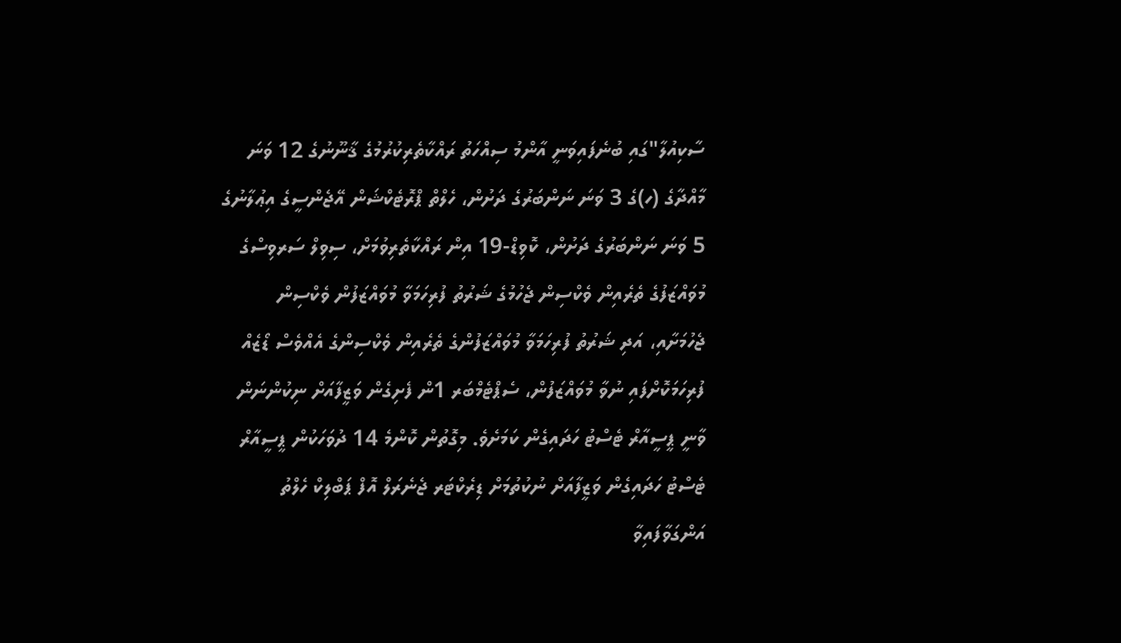ސާކިއުލާ"ގައި ބުނެފައިވަނީ އާންމު ސިއްހަތު ރައްކާތެރިކުރުމުގެ ޤާނޫނުގެ 12 ވަނަ މާއްދާގެ (ހ)ގެ 3 ވަނަ ނަންބަރުގެ ދަށުން، ހެލްތް ޕްރޮޓެކްޝަން އޭޖެންސީގެ އިޢުލާނުގެ 5 ވަނަ ނަންބަރުގެ ދަށުން، ކޮވިޑް-19 އިން ރައްކާތެރިވުމަށް، ސިވިލް ސަރވިސްގެ މުވައްޒަފުގެ ތެރެއިން ވެކްސިން ޖެހުމުގެ ޝަރުތު ފުރިހަމަވާ މުވައްޒަފުން ވެކްސިން ޖެހުމަށާއި، އަދި ޝަރުތު ފުރިހަމަވާ މުވައްޒަފުންގެ ތެރެއިން ވެކްސިންގެ އެއްވެސް ޑޯޒެއް ފުރިހަމަކޮށްފައި ނުވާ މުވައްޒަފުން، ސެޕްޓެމްބަރ 1ން ފެށިގެން ވަޒީފާއަށް ނިކުންނަން ވާނީ ޕީސީއާރް ޓެސްޓު ހަދައިގެން ކަމަށެވެ. މިގޮތުން ކޮންމެ 14 ދުވަހަކުން ޕީސީއާރް ޓެސްޓު ހަދައިގެން ވަޒީފާއަށް ނުކުތުމަށް ޑިރެކްޓަރ ޖެނެރަލް އޮފް ޕަބްލިކް ހެލްތު އަންގަވާފައިވާ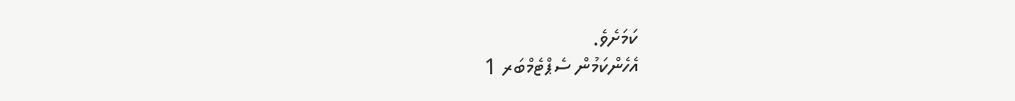ކަމަށެވެ.
އެހެންކަމުން ސެޕްޓެމްބަރ 1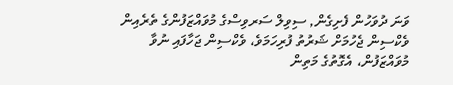ވަނަ ދުވަހުން ފެށިގެން, ސިވިލް ސަރވިސްގެ މުވައްޒަފުންގެ ތެރެއިން ވެކްސިން ޖެހުމަށް ޝަރުތު ފުރިހަމަވެ، ވެކްސިން ޖަހާފައި ނުވާ މުވައްޒަފުން، އެގޮތުގެ މަތިން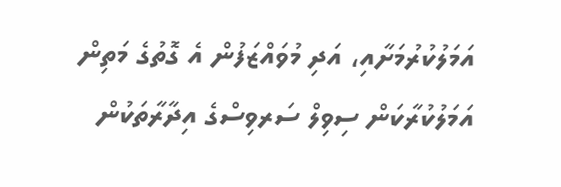އަމަލުކުރުމަށާއި، އަދި މުވައްޒަފުން އެ ގޮތުގެ މަތިން އަމަލުކުރާކަން ސިވިލް ސަރވިސްގެ އިދާރާތަކުން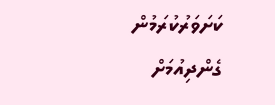ކަށަވަރުކުރަމުން ގެންދިއުމަށް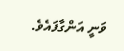ވަނީ އަންގާފައެވެ.